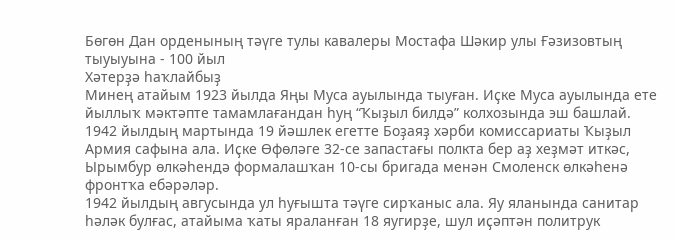Бөгөн Дан орденының тәүге тулы кавалеры Мостафа Шәкир улы Ғәзизовтың тыуыуына - 100 йыл
Хәтерҙә һаҡлайбыҙ
Минең атайым 1923 йылда Яңы Муса ауылында тыуған. Иҫке Муса ауылында ете йыллыҡ мәктәпте тамамлағандан һуң “Ҡыҙыл билдә” колхозында эш башлай.
1942 йылдың мартында 19 йәшлек егетте Боҙаяҙ хәрби комиссариаты Ҡыҙыл Армия сафына ала. Иҫке Өфөләге 32-се запастағы полкта бер аҙ хеҙмәт иткәс, Ырымбур өлкәһендә формалашҡан 10-сы бригада менән Смоленск өлкәһенә фронтҡа ебәрәләр.
1942 йылдың авгусында ул һуғышта тәүге сирҡаныс ала. Яу яланында санитар һәләк булғас, атайыма ҡаты яраланған 18 яугирҙе, шул иҫәптән политрук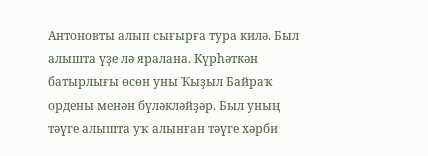Антоновты алып сығырға тура килә. Был алышта үҙе лә яралана. Күрһәткән батырлығы өсөн уны Ҡыҙыл Байраҡ ордены менән бүләкләйҙәр. Был уның тәүге алышта уҡ алынған тәүге хәрби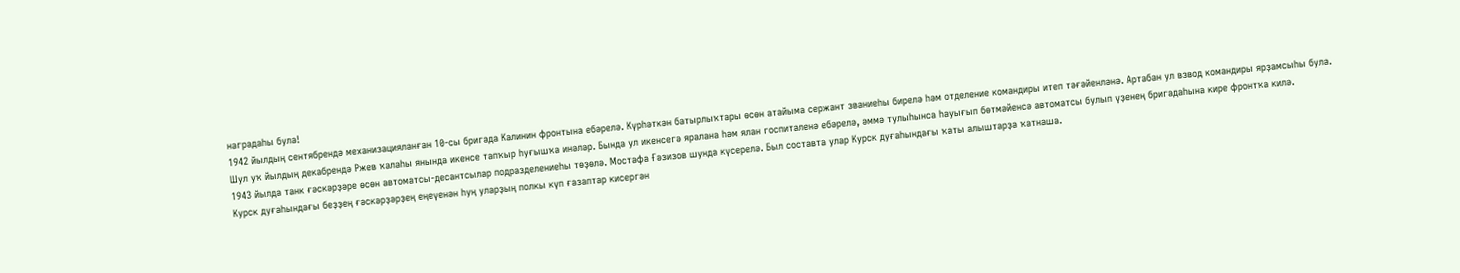наградаһы була!
1942 йылдың сентябрендә механизацияланған 10-сы бригада Калинин фронтына ебәрелә. Күрһәткән батырлыҡтары өсөн атайыма сержант званиеһы бирелә һәм отделение командиры итеп тәғәйенләнә. Артабан ул взвод командиры ярҙамсыһы була.
Шул уҡ йылдың декабрендә Ржев ҡалаһы янында икенсе тапҡыр һуғышҡа инәләр. Бында ул икенсегә яралана һәм ялан госпиталенә ебәрелә, әммә тулыһынса һауығып бөтмәйенсә автоматсы булып үҙенең бригадаһына кире фронтҡа килә.
1943 йылда танк ғәскәрҙәре өсөн автоматсы-десантсылар подразделениеһы төҙөлә. Мостафа Ғәзизов шунда күсерелә. Был составта улар Курск дуғаһындағы ҡаты алыштарҙа ҡатнаша.
Курск дуғаһындағы беҙҙең ғәскәрҙәрҙең еңеүенән һуң уларҙың полкы күп ғазаптар кисергән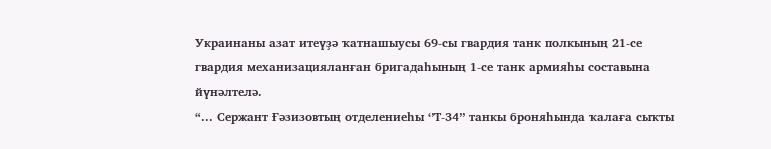Украинаны азат итеүҙә ҡатнашыусы 69-сы гвардия танк полкының 21-се гвардия механизацияланған бригадаһының 1-се танк армияһы составына йүнәлтелә.
“... Сержант Ғәзизовтың отделениеһы ‘’Т-34’’ танкы броняһында ҡалаға сыҡты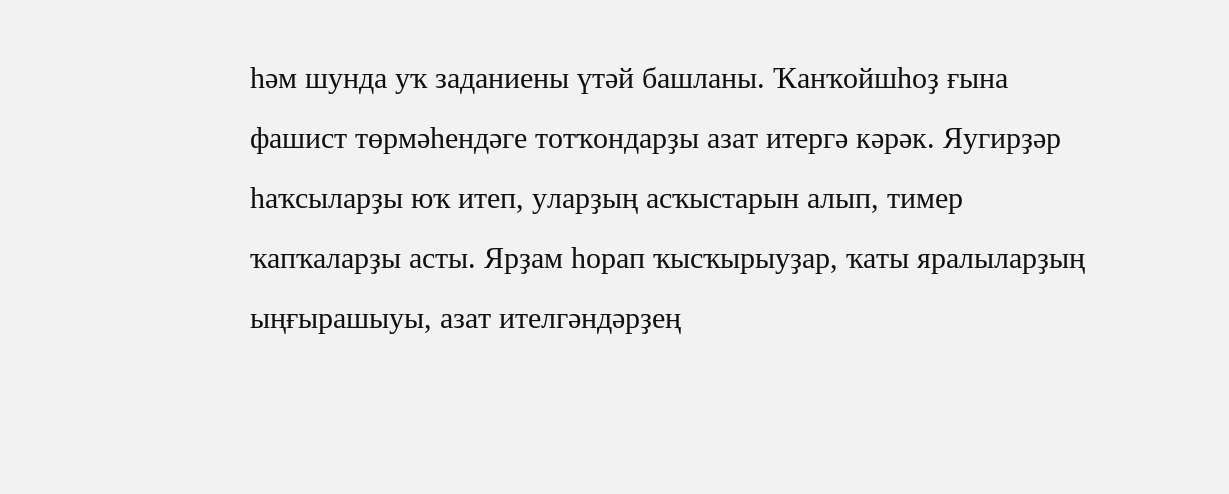һәм шунда уҡ заданиены үтәй башланы. Ҡанҡойшһоҙ ғына фашист төрмәһендәге тотҡондарҙы азат итергә кәрәк. Яугирҙәр һаҡсыларҙы юҡ итеп, уларҙың асҡыстарын алып, тимер ҡапҡаларҙы асты. Ярҙам һорап ҡысҡырыуҙар, ҡаты яралыларҙың ыңғырашыуы, азат ителгәндәрҙең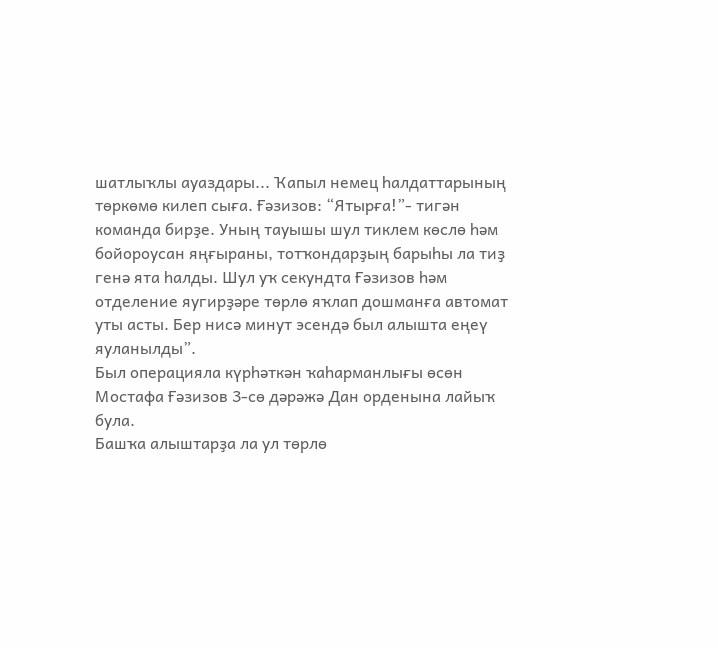шатлыҡлы ауаздары... Ҡапыл немец һалдаттарының төркөмө килеп сыға. Ғәзизов: “Ятырға!”- тигән команда бирҙе. Уның тауышы шул тиклем көслө һәм бойороусан яңғыраны, тотҡондарҙың барыһы ла тиҙ генә ята һалды. Шул уҡ секундта Ғәзизов һәм отделение яугирҙәре төрлө яҡлап дошманға автомат уты асты. Бер нисә минут эсендә был алышта еңеү яуланылды”.
Был операцияла күрһәткән ҡаһарманлығы өсөн Мостафа Ғәзизов 3-сө дәрәжә Дан орденына лайыҡ була.
Башҡа алыштарҙа ла ул төрлө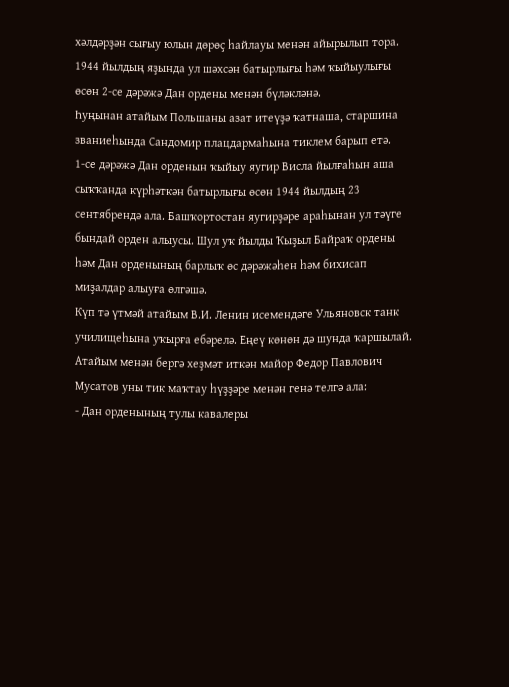хәлдәрҙән сығыу юлын дөрөҫ һайлауы менән айырылып тора. 1944 йылдың яҙында ул шәхсән батырлығы һәм ҡыйыулығы өсөн 2-се дәрәжә Дан ордены менән бүләкләнә.
Һуңынан атайым Польшаны азат итеүҙә ҡатнаша, старшина званиеһында Сандомир плацдармаһына тиклем барып етә.
1-се дәрәжә Дан орденын ҡыйыу яугир Висла йылғаһын аша сыҡҡанда күрһәткән батырлығы өсөн 1944 йылдың 23 сентябрендә ала. Башҡортостан яугирҙәре араһынан ул тәүге бындай орден алыусы. Шул уҡ йылды Ҡыҙыл Байраҡ ордены һәм Дан орденының барлыҡ өс дәрәжәһен һәм бихисап миҙалдар алыуға өлгәшә.
Күп тә үтмәй атайым В.И. Ленин исемендәге Ульяновск танк училищеһына уҡырға ебәрелә. Еңеү көнөн дә шунда ҡаршылай.
Атайым менән бергә хеҙмәт иткән майор Федор Павлович Мусатов уны тик маҡтау һүҙҙәре менән генә телгә ала:
- Дан орденының тулы кавалеры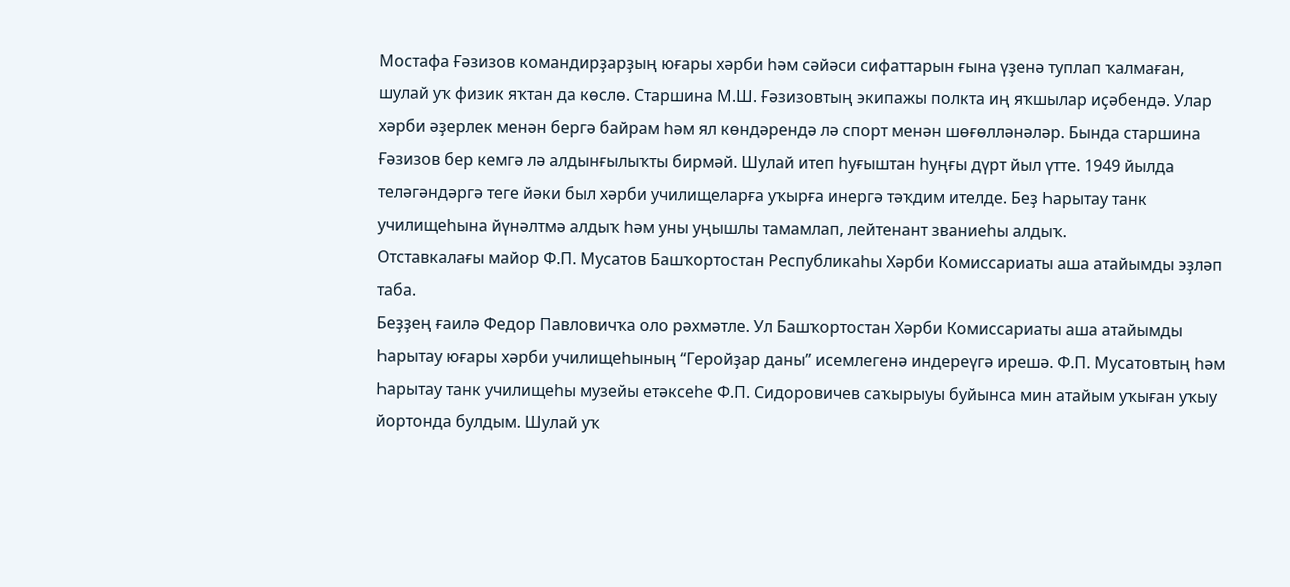Мостафа Ғәзизов командирҙарҙың юғары хәрби һәм сәйәси сифаттарын ғына үҙенә туплап ҡалмаған, шулай уҡ физик яҡтан да көслө. Старшина М.Ш. Ғәзизовтың экипажы полкта иң яҡшылар иҫәбендә. Улар хәрби әҙерлек менән бергә байрам һәм ял көндәрендә лә спорт менән шөғөлләнәләр. Бында старшина Ғәзизов бер кемгә лә алдынғылыҡты бирмәй. Шулай итеп һуғыштан һуңғы дүрт йыл үтте. 1949 йылда теләгәндәргә теге йәки был хәрби училищеларға уҡырға инергә тәҡдим ителде. Беҙ Һарытау танк училищеһына йүнәлтмә алдыҡ һәм уны уңышлы тамамлап, лейтенант званиеһы алдыҡ.
Отставкалағы майор Ф.П. Мусатов Башҡортостан Республикаһы Хәрби Комиссариаты аша атайымды эҙләп таба.
Беҙҙең ғаилә Федор Павловичҡа оло рәхмәтле. Ул Башҡортостан Хәрби Комиссариаты аша атайымды Һарытау юғары хәрби училищеһының “Геройҙар даны” исемлегенә индереүгә ирешә. Ф.П. Мусатовтың һәм Һарытау танк училищеһы музейы етәксеһе Ф.П. Сидоровичев саҡырыуы буйынса мин атайым уҡыған уҡыу йортонда булдым. Шулай уҡ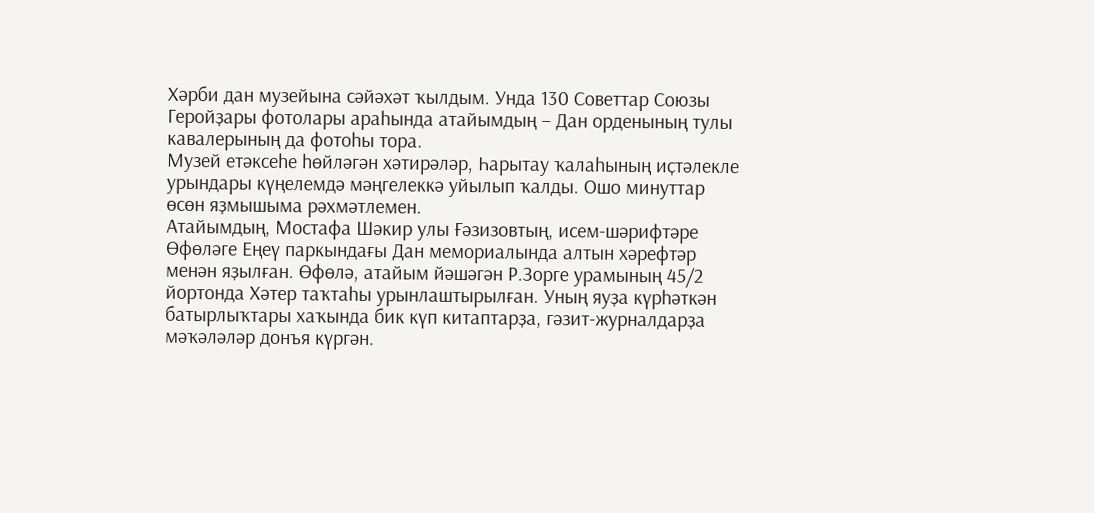Хәрби дан музейына сәйәхәт ҡылдым. Унда 130 Советтар Союзы Геройҙары фотолары араһында атайымдың – Дан орденының тулы кавалерының да фотоһы тора.
Музей етәксеһе һөйләгән хәтирәләр, Һарытау ҡалаһының иҫтәлекле урындары күңелемдә мәңгелеккә уйылып ҡалды. Ошо минуттар өсөн яҙмышыма рәхмәтлемен.
Атайымдың, Мостафа Шәкир улы Ғәзизовтың, исем-шәрифтәре Өфөләге Еңеү паркындағы Дан мемориалында алтын хәрефтәр менән яҙылған. Өфөлә, атайым йәшәгән Р.Зорге урамының 45/2 йортонда Хәтер таҡтаһы урынлаштырылған. Уның яуҙа күрһәткән батырлыҡтары хаҡында бик күп китаптарҙа, гәзит-журналдарҙа мәҡәләләр донъя күргән.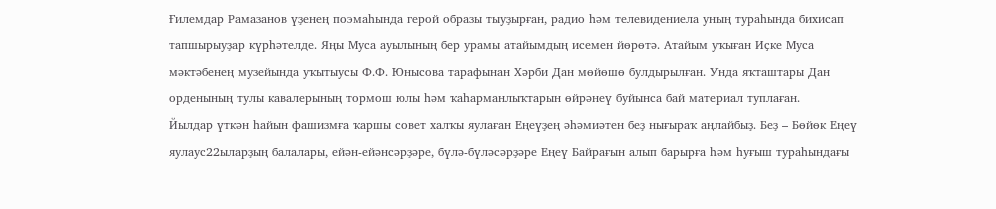Ғилемдар Рамазанов үҙенең поэмаһында герой образы тыуҙырған, радио һәм телевидениела уның тураһында бихисап тапшырыуҙар күрһәтелде. Яңы Муса ауылының бер урамы атайымдың исемен йөрөтә. Атайым уҡыған Иҫке Муса мәктәбенең музейында уҡытыусы Ф.Ф. Юнысова тарафынан Хәрби Дан мөйөшө булдырылған. Унда яҡташтары Дан орденының тулы кавалерының тормош юлы һәм ҡаһарманлыҡтарын өйрәнеү буйынса бай материал туплаған.
Йылдар үткән һайын фашизмға ҡаршы совет халҡы яулаған Еңеүҙең әһәмиәтен беҙ нығыраҡ аңлайбыҙ. Беҙ – Бөйөк Еңеү яулаус22ыларҙың балалары, ейән-ейәнсәрҙәре, бүлә-бүләсәрҙәре Еңеү Байрағын алып барырға һәм һуғыш тураһындағы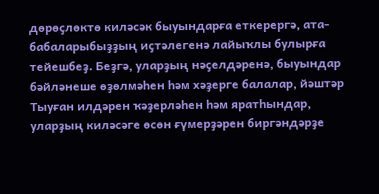дөрөҫлөктө киләсәк быуындарға еткерергә, ата-бабаларыбыҙҙың иҫтәлегенә лайыҡлы булырға тейешбеҙ. Беҙгә, уларҙың нәҫелдәренә, быуындар бәйләнеше өҙөлмәһен һәм хәҙерге балалар, йәштәр Тыуған илдәрен ҡәҙерләһен һәм яратһындар, уларҙың киләсәге өсөн ғүмерҙәрен биргәндәрҙе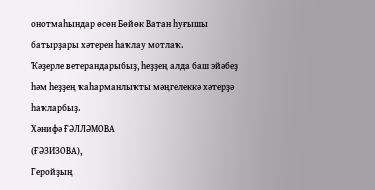онотмаһындар өсөн Бөйөк Ватан һуғышы батырҙары хәтерен һаҡлау мотлаҡ.
Ҡәҙерле ветерандарыбыҙ, һеҙҙең алда баш эйәбеҙ һәм һеҙҙең ҡаһарманлыҡты мәңгелеккә хәтерҙә һаҡларбыҙ.
Хәнифә ҒӘЛЛӘМОВА
(ҒӘЗИЗОВА),
Геройҙың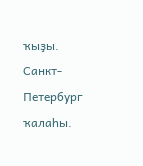ҡыҙы.
Санкт- Петербург ҡалаһы.